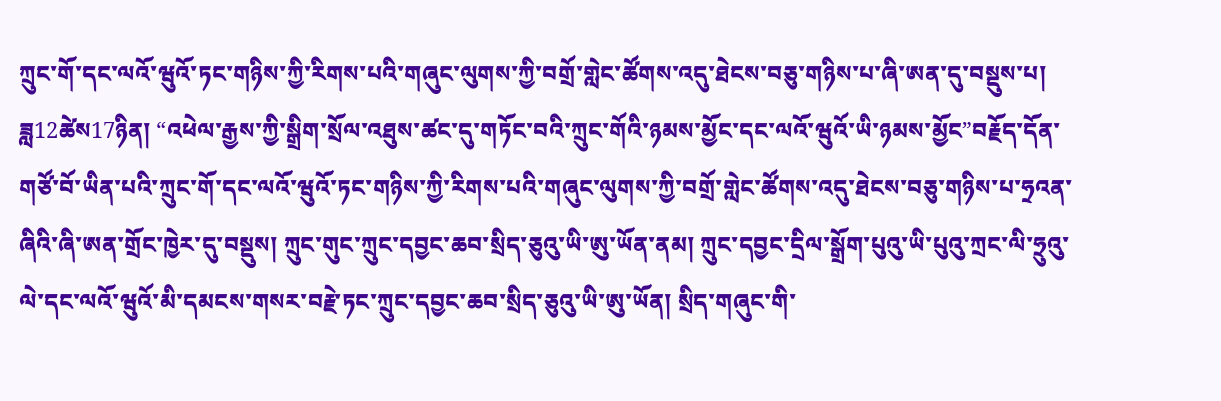ཀྲུང་གོ་དང་ལའོ་ཝུའོ་ཏང་གཉིས་ཀྱི་རིགས་པའི་གཞུང་ལུགས་ཀྱི་བགྲོ་གླེང་ཚོགས་འདུ་ཐེངས་བཅུ་གཉིས་པ་ཞི་ཨན་དུ་བསྡུས་པ།
ཟླ12ཚེས17ཉིན། “འཕེལ་རྒྱས་ཀྱི་སྒྲིག་སྲོལ་འཐུས་ཚང་དུ་གཏོང་བའི་ཀྲུང་གོའི་ཉམས་མྱོང་དང་ལའོ་ཝུའོ་ཡི་ཉམས་མྱོང”བརྗོད་དོན་གཙོ་བོ་ཡིན་པའི་ཀྲུང་གོ་དང་ལའོ་ཝུའོ་ཏང་གཉིས་ཀྱི་རིགས་པའི་གཞུང་ལུགས་ཀྱི་བགྲོ་གླེང་ཚོགས་འདུ་ཐེངས་བཅུ་གཉིས་པ་ཧྲའན་ཞིའི་ཞི་ཨན་གྲོང་ཁྱེར་དུ་བསྡུས། ཀྲུང་གུང་ཀྲུང་དབྱང་ཆབ་སྲིད་ཅུའུ་ཡི་ཨུ་ཡོན་ནམ། ཀྲུང་དབྱང་དྲིལ་སྒྲོག་པུའུ་ཡི་པུའུ་ཀྲང་ལི་ཧྲུའུ་ལེ་དང་ལའོ་ཝུའོ་མི་དམངས་གསར་བརྗེ་ཏང་ཀྲུང་དབྱང་ཆབ་སྲིད་ཅུའུ་ཡི་ཨུ་ཡོན། སྲིད་གཞུང་གི་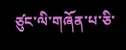ཙུང་ལི་གཞོན་པ་ཅི་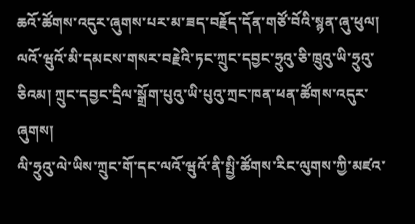ཆའོ་ཚོགས་འདུར་ཞུགས་པར་མ་ཟད་བརྗོད་དོན་གཙོ་བོའི་སྙན་ཞུ་ཕུལ། ལའོ་ཝུའོ་མི་དམངས་གསར་བརྗེའི་ཏང་ཀྲུང་དབྱང་ཧྲུའུ་ཅི་ཁྲུའུ་ཡི་ཧྲུའུ་ཅིའམ། ཀྲུང་དབྱང་དྲིལ་སྒྲོག་པུའུ་ཡི་པུའུ་ཀྲང་ཁན་ཕན་ཚོགས་འདུར་ཞུགས།
ལི་ཧྲུའུ་ལེ་ཡིས་ཀྲུང་གོ་དང་ལའོ་ཝུའོ་ནི་སྤྱི་ཚོགས་རིང་ལུགས་ཀྱི་མཛའ་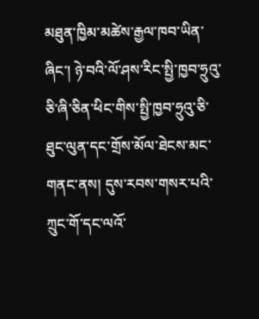མཐུན་ཁྱིམ་མཚེས་རྒྱལ་ཁབ་ཡིན་ཞིང་། ཉེ་བའི་ལོ་ཤས་རིང་སྤྱི་ཁྱབ་ཧྲུའུ་ཅི་ཞི་ཅིན་ཕིང་གིས་སྤྱི་ཁྱབ་ཧྲུའུ་ཅི་ཐུང་ལུན་དང་གྲོས་མོལ་ཐེངས་མང་གནང་ནས། དུས་རབས་གསར་པའི་ཀྲུང་གོ་དང་ལའོ་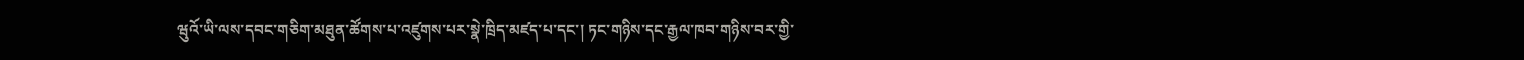ཝུའོ་ཡི་ལས་དབང་གཅིག་མཐུན་ཚོགས་པ་འཛུགས་པར་སྣེ་ཁྲིད་མཛད་པ་དང་། ཏང་གཉིས་དང་རྒྱལ་ཁབ་གཉིས་བར་གྱི་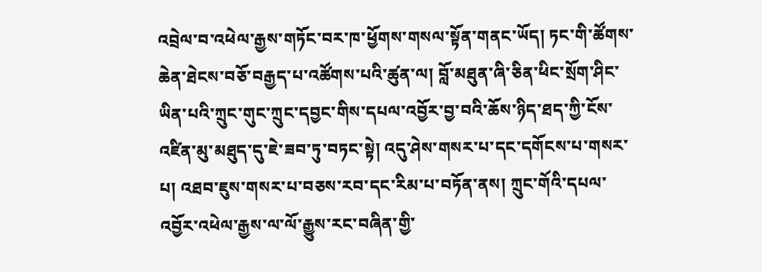འབྲེལ་བ་འཕེལ་རྒྱས་གཏོང་བར་ཁ་ཕྱོགས་གསལ་སྟོན་གནང་ཡོད། ཏང་གི་ཚོགས་ཆེན་ཐེངས་བཅོ་བརྒྱད་པ་འཚོགས་པའི་ཚུན་ལ། བློ་མཐུན་ཞི་ཅིན་ཕིང་སྲོག་ཤིང་ཡིན་པའི་ཀྲུང་གུང་ཀྲུང་དབྱང་གིས་དཔལ་འབྱོར་བྱ་བའི་ཆོས་ཉིད་ཐད་ཀྱི་ངོས་འཛིན་མུ་མཐུད་དུ་ཇེ་ཟབ་ཏུ་བཏང་སྟེ། འདུ་ཤེས་གསར་པ་དང་དགོངས་པ་གསར་པ། འཐབ་ཇུས་གསར་པ་བཅས་རབ་དང་རིམ་པ་བཏོན་ནས། ཀྲུང་གོའི་དཔལ་འབྱོར་འཕེལ་རྒྱས་ལ་ལོ་རྒྱུས་རང་བཞིན་གྱི་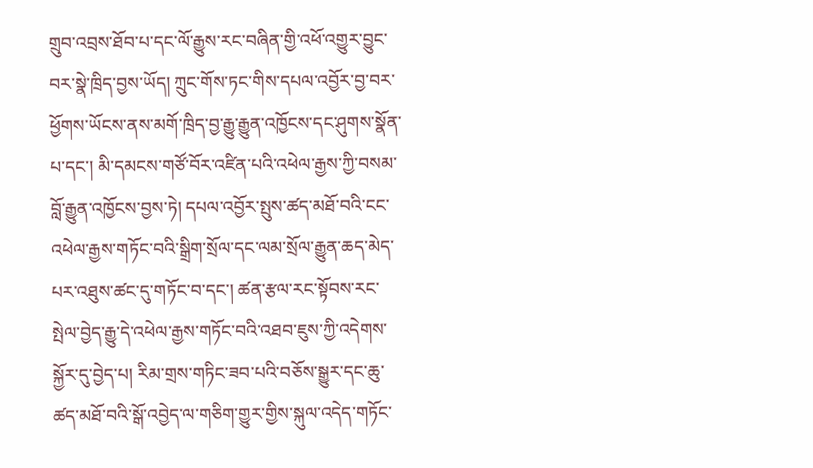གྲུབ་འབྲས་ཐོབ་པ་དང་ལོ་རྒྱུས་རང་བཞིན་གྱི་འཕོ་འགྱུར་བྱུང་བར་སྣེ་ཁྲིད་བྱས་ཡོད། ཀྲུང་གོས་ཏང་གིས་དཔལ་འབྱོར་བྱ་བར་ཕྱོགས་ཡོངས་ནས་མགོ་ཁྲིད་བྱ་རྒྱུ་རྒྱུན་འཁྱོངས་དང་ཤུགས་སྣོན་པ་དང་། མི་དམངས་གཙོ་བོར་འཛིན་པའི་འཕེལ་རྒྱས་ཀྱི་བསམ་བློ་རྒྱུན་འཁྱོངས་བྱས་ཏེ། དཔལ་འབྱོར་སྤུས་ཚད་མཐོ་བའི་ངང་འཕེལ་རྒྱས་གཏོང་བའི་སྒྲིག་སྲོལ་དང་ལམ་སྲོལ་རྒྱུན་ཆད་མེད་པར་འཐུས་ཚང་དུ་གཏོང་བ་དང་། ཚན་རྩལ་རང་སྟོབས་རང་སྤེལ་བྱེད་རྒྱུ་དེ་འཕེལ་རྒྱས་གཏོང་བའི་འཐབ་ཇུས་ཀྱི་འདེགས་སྐྱོར་དུ་བྱེད་པ། རིམ་གྲས་གཏིང་ཟབ་པའི་བཅོས་སྒྱུར་དང་ཆུ་ཚད་མཐོ་བའི་སྒོ་འབྱེད་ལ་གཅིག་གྱུར་གྱིས་སྐུལ་འདེད་གཏོང་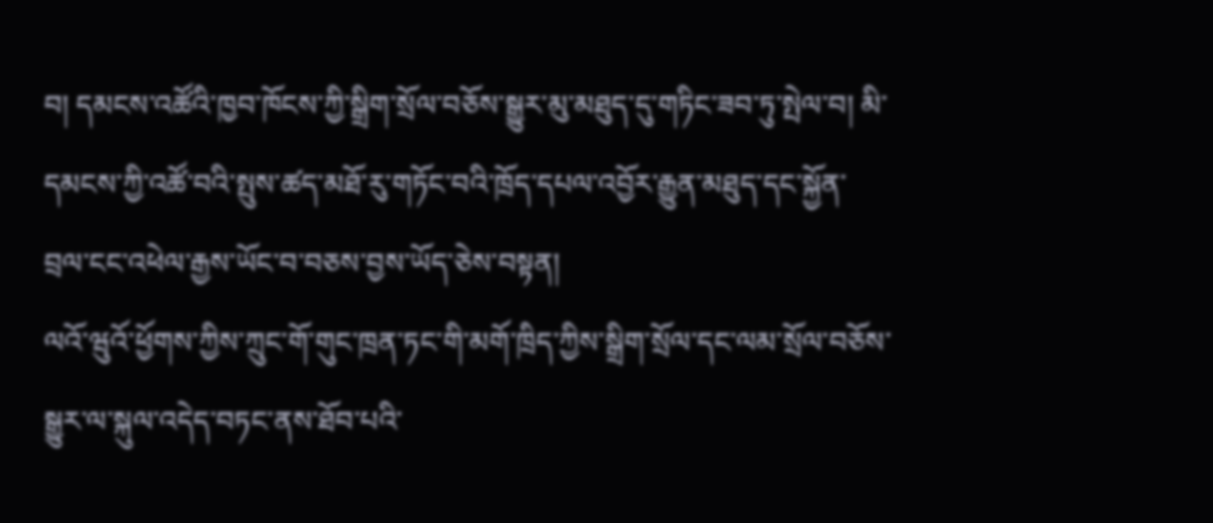བ། དམངས་འཚོའི་ཁྱབ་ཁོངས་ཀྱི་སྒྲིག་སྲོལ་བཅོས་སྒྱུར་མུ་མཐུད་དུ་གཏིང་ཟབ་ཏུ་སྤེལ་བ། མི་དམངས་ཀྱི་འཚོ་བའི་སྤུས་ཚད་མཐོ་རུ་གཏོང་བའི་ཁྲོད་དཔལ་འབྱོར་རྒྱུན་མཐུད་དང་སྐྱོན་བྲལ་ངང་འཕེལ་རྒྱས་ཡོང་བ་བཅས་བྱས་ཡོད་ཅེས་བསྟན།
ལའོ་ཝུའོ་ཕྱོགས་ཀྱིས་ཀྲུང་གོ་གུང་ཁྲན་ཏང་གི་མགོ་ཁྲིད་ཀྱིས་སྒྲིག་སྲོལ་དང་ལམ་སྲོལ་བཅོས་སྒྱུར་ལ་སྐུལ་འདེད་བཏང་ནས་ཐོབ་པའི་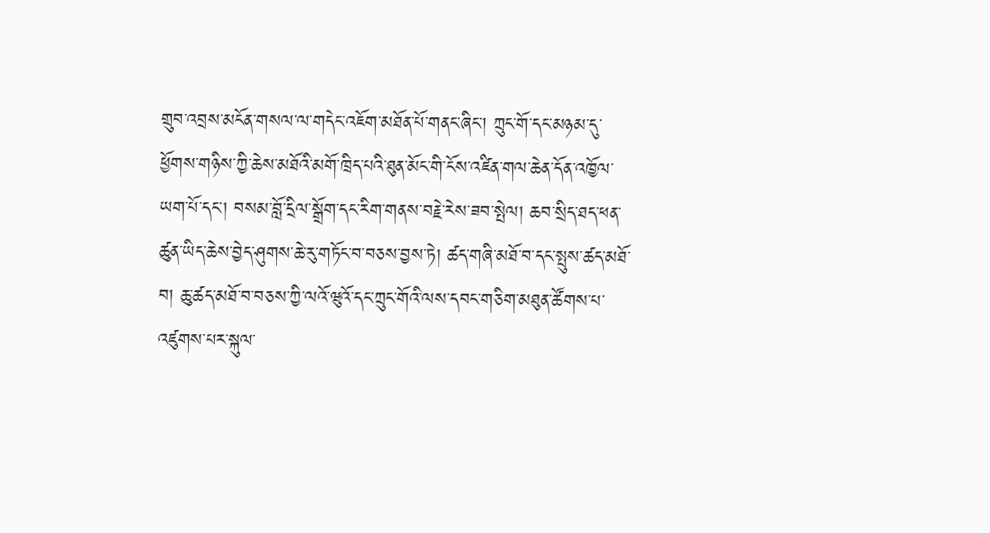གྲུབ་འབྲས་མངོན་གསལ་ལ་གདེང་འཇོག་མཐོན་པོ་གནང་ཞིང་། ཀྲུང་གོ་དང་མཉམ་དུ་ཕྱོགས་གཉིས་ཀྱི་ཆེས་མཐོའི་མགོ་ཁྲིད་པའི་ཐུན་མོང་གི་ངོས་འཛིན་གལ་ཆེན་དོན་འཁྱོལ་ཡག་པོ་དང་། བསམ་བློ་དྲིལ་སྒྲོག་དང་རིག་གནས་བརྗེ་རེས་ཟབ་སྤེལ། ཆབ་སྲིད་ཐད་ཕན་ཚུན་ཡིད་ཆེས་བྱེད་ཤུགས་ཆེ་རུ་གཏོང་བ་བཅས་བྱས་ཏེ། ཚད་གཞི་མཐོ་བ་དང་སྤུས་ཚད་མཐོ་བ། ཆུ་ཚད་མཐོ་བ་བཅས་ཀྱི་ལའོ་ཝུའོ་དང་ཀྲུང་གོའི་ལས་དབང་གཅིག་མཐུན་ཚོགས་པ་འཛུགས་པར་སྐུལ་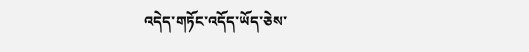འདེད་གཏོང་འདོད་ཡོད་ཅེས་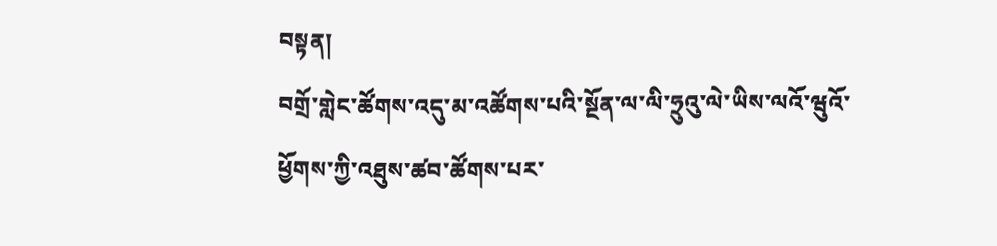བསྟན།
བགྲོ་གླེང་ཚོགས་འདུ་མ་འཚོགས་པའི་སྔོན་ལ་ལི་ཧྲུའུ་ལེ་ཡིས་ལའོ་ཝུའོ་ཕྱོགས་ཀྱི་འཐུས་ཚབ་ཚོགས་པར་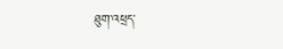ཐུག་འཕྲད་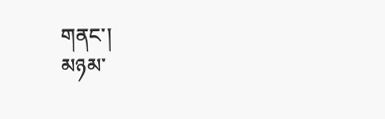གནང་།
མཉམ་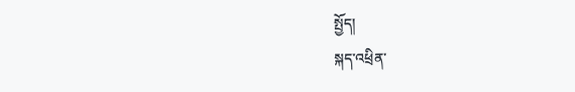སྤྱོད།
སྐད་འཕྲིན་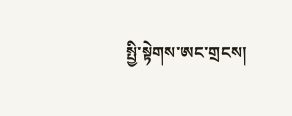སྤྱི་སྟེགས་ཨང་གྲངས།